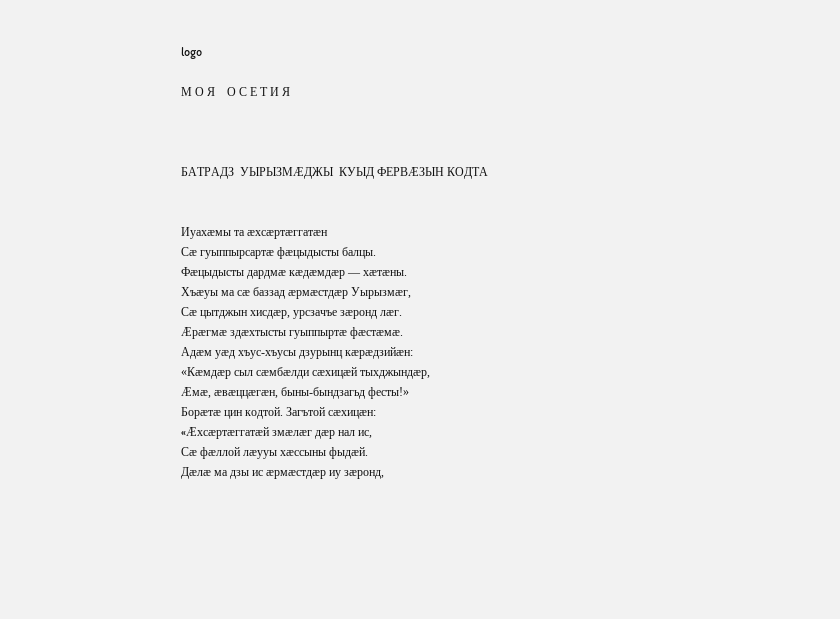logo

М О Я    О С Е Т И Я



БАТРАДЗ  УЫРЫЗМÆДЖЫ  КУЫД ФЕРВÆЗЫН КОДТА


Иуахæмы та æхсæртæггатæн
Сæ гуыппырсартæ фæцыдысты балцы.
Фæцыдысты дардмæ кæдæмдæр — хæтæны.
Хъæуы ма сæ баззад æрмæстдæр Уырызмæг,
Сæ цытджын хисдæр, урсзачъе зæронд лæг.
Æрæгмæ здæхтысты гуыппыртæ фæстæмæ.
Адæм уæд хъус-хъусы дзурынц кæрæдзийæн:
«Кæмдæр сыл сæмбæлди сæхицæй тыхджындæр,
Æмæ, æвæццæгæн, быны-бындзагьд фесты!»
Борæтæ цин кодтой. Загътой сæхицæн:
«Æхсæртæггатæй змæлæг дæр нал ис,
Сæ фæллой лæууы хæссыны фыдæй.
Дæлæ ма дзы ис æрмæстдæр иу зæронд,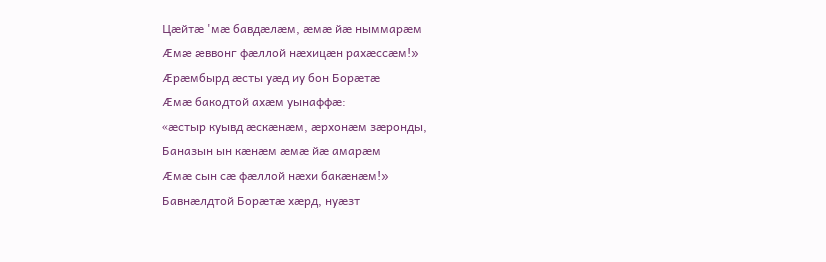Цæйтæ 'мæ бавдæлæм, æмæ йæ ныммарæм
Æмæ æввонг фæллой нæхицæн рахæссæм!»
Æрæмбырд æсты уæд иу бон Борæтæ
Æмæ бакодтой ахæм уынаффæ:
«æстыр куывд æскæнæм, æрхонæм зæронды,
Баназын ын кæнæм æмæ йæ амарæм
Æмæ сын сæ фæллой нæхи бакæнæм!»
Бавнæлдтой Борæтæ хæрд, нуæзт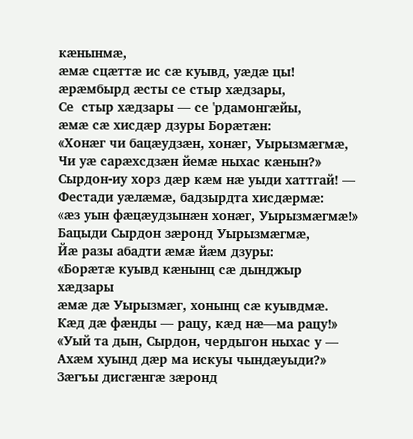кæнынмæ,
æмæ сцæттæ ис сæ куывд, уæдæ цы!
æрæмбырд æсты се стыр хæдзары,
Се  стыр хæдзары — се 'рдамонгæйы,
æмæ сæ хисдæр дзуры Борæтæн:
«Хонæг чи бацæудзæн, хонæг, Уырызмæгмæ,
Чи уæ сарæхсдзæн йемæ ныхас кæнын?»
Сырдон-иу хорз дæр кæм нæ уыди хаттгай! —
Фестади уæлæмæ, бадзырдта хисдæрмæ:
«æз уын фæцæудзынæн хонæг, Уырызмæгмæ!»
Бацыди Сырдон зæронд Уырызмæгмæ,
Йæ разы абадти æмæ йæм дзуры:
«Борæтæ куывд кæнынц сæ дынджыр хæдзары
æмæ дæ Уырызмæг, хонынц сæ куывдмæ.
Кæд дæ фæнды — рацу, кæд нæ—ма рацу!»
«Уый та дын, Сырдон, чердыгон ныхас у —
Ахæм хуынд дæр ма искуы чындæуыди?»
Зæгъы дисгæнгæ зæронд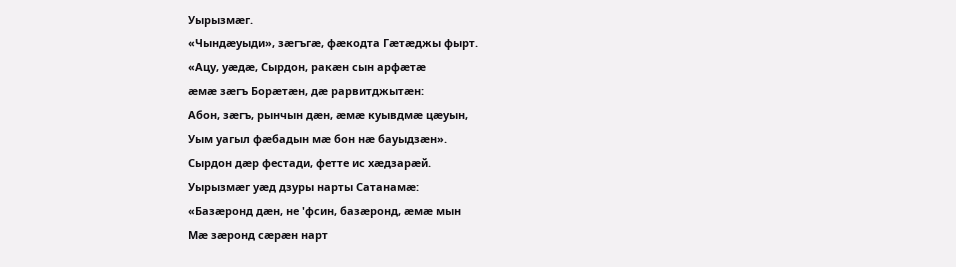Уырызмæг.
«Чындæуыди», зæгъгæ, фæкодта Гæтæджы фырт.
«Ацу, уæдæ, Сырдон, ракæн сын арфæтæ
æмæ зæгъ Борæтæн, дæ рарвитджытæн:
Абон, зæгъ, рынчын дæн, æмæ куывдмæ цæуын,
Уым уагыл фæбадын мæ бон нæ бауыдзæн».
Сырдон дæр фестади, фетте ис хæдзарæй.
Уырызмæг уæд дзуры нарты Сатанамæ:
«Базæронд дæн, не 'фсин, базæронд, æмæ мын
Мæ зæронд сæрæн нарт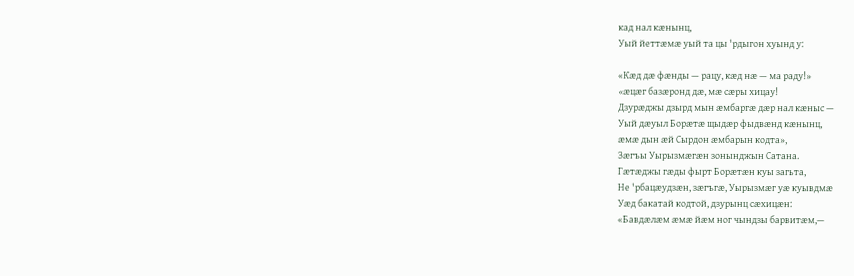кад нал кæнынц,
Уый йеттæмæ уый та цы 'рдыгон хуынд у:

«Кæд дæ фæнды — рацу, кæд нæ — ма раду!»
«æцæг базæронд дæ, мæ сæры хицау!
Дзурæджы дзырд мын æмбаргæ дæр нал кæныс —
Уый дæуыл Борæтæ щыдæр фыдвæнд кæнынц,
æмæ дын æй Сырдон æмбарын кодта»,
Зæгъы Уырызмæгæн зонынджын Сатана.
Гæтæджы гæды фырт Борæтæн куы загьта,
Не 'рбацæудзæн, зæгъгæ, Уырызмæг уæ куывдмæ
Уæд бакатай кодтой, дзурынц сæхицæн:
«Бавдæлæм æмæ йæм ног чындзы барвитæм,—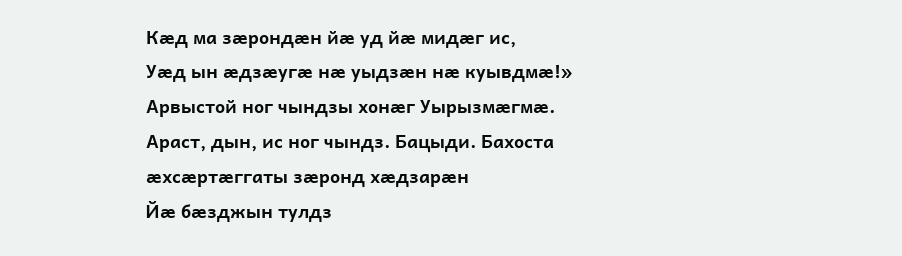Кæд ма зæрондæн йæ уд йæ мидæг ис,
Уæд ын æдзæугæ нæ уыдзæн нæ куывдмæ!»
Арвыстой ног чындзы хонæг Уырызмæгмæ.
Араст, дын, ис ног чындз. Бацыди. Бахоста
æхсæртæггаты зæронд хæдзарæн
Йæ бæзджын тулдз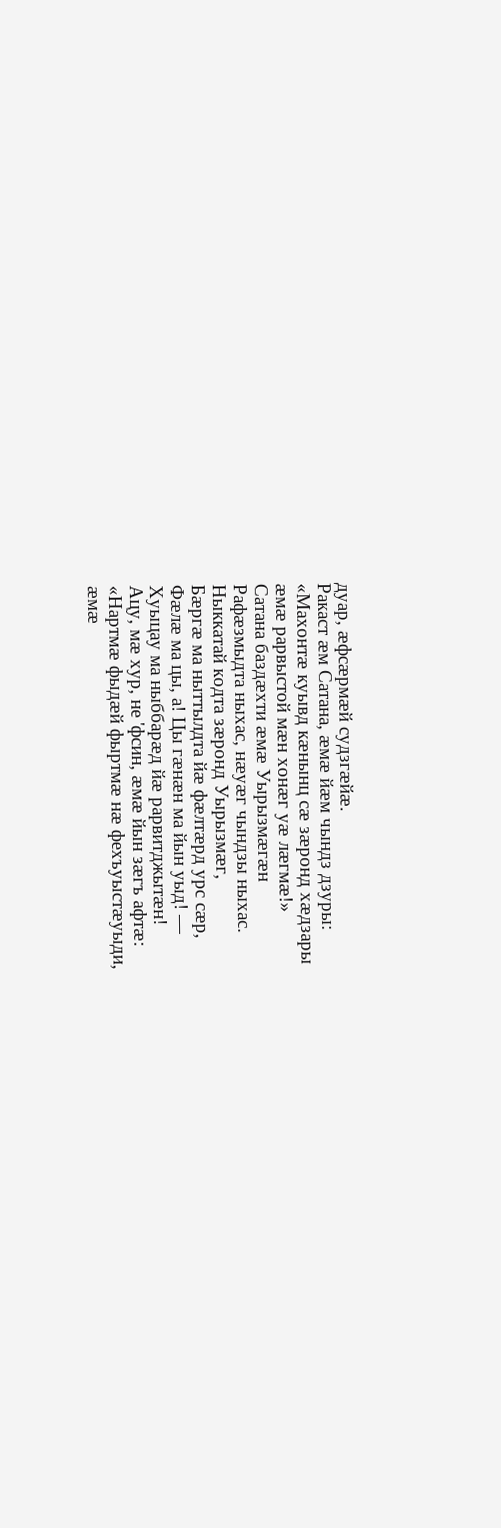дуар, æфсæрмæй судзгæйæ.
Ракаст æм Сатана, æмæ йæм чындз дзуры:
«Махонтæ куывд кæнынц сæ зæронд хæдзары
æмæ рарвыстой мæн хонæг уæ лæгмæ!»
Сатана баздæхти æмæ Уырызмæгæн
Рафæзмыдта ныхас, нæуæг чындзы ныхас.
Ныккатай кодта зæронд Уырызмæг,
Бæргæ ма ныттылдта йæ фæлтæрд урс сæр,
Фæлæ ма цы, а! Цы гæнæн ма йын уыд! —
Хуыцау ма ныббарæд йæ рарвитджытæн!
Ацу, мæ хур, не 'фсин, æмæ йын зæгъ афтæ:
«Нартмæ фыдæй фыртмæ нæ фехъуыстæуыди,
æмæ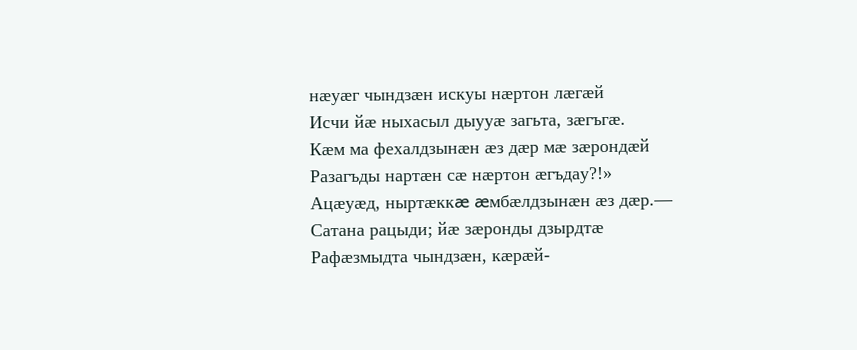нæуæг чындзæн искуы нæртон лæгæй
Исчи йæ ныхасыл дыууæ загьта, зæгъгæ.
Кæм ма фехалдзынæн æз дæр мæ зæрондæй
Разагъды нартæн сæ нæртон æгъдау?!»
Ацæуæд, ныртæккæ æмбæлдзынæн æз дæр.—
Сатана рацыди; йæ зæронды дзырдтæ
Рафæзмыдта чындзæн, кæрæй-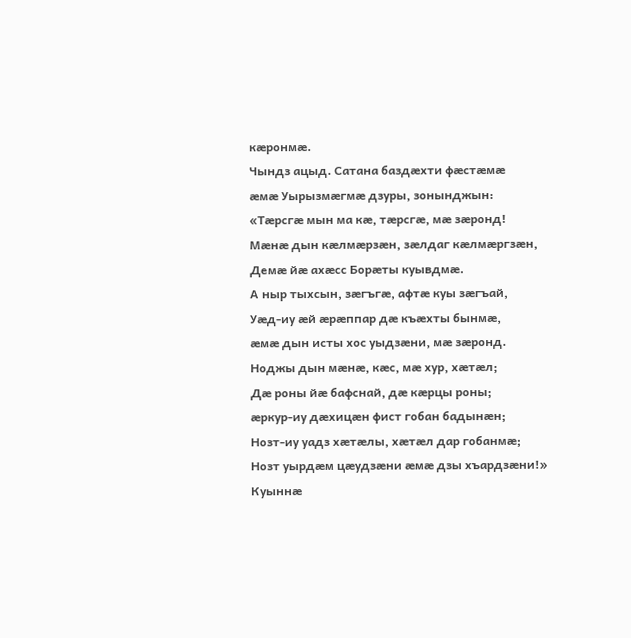кæронмæ.
Чындз ацыд. Сатана баздæхти фæстæмæ
æмæ Уырызмæгмæ дзуры, зонынджын:
«Тæрсгæ мын ма кæ, тæрсгæ, мæ зæронд!
Мæнæ дын кæлмæрзæн, зæлдаг кæлмæргзæн,
Демæ йæ ахæсс Борæты куывдмæ.
А ныр тыхсын, зæгъгæ, афтæ куы зæгъай,
Уæд-иу æй æрæппар дæ къæхты бынмæ,
æмæ дын исты хос уыдзæни, мæ зæронд.
Ноджы дын мæнæ, кæс, мæ хур, хæтæл;
Дæ роны йæ бафснай, дæ кæрцы роны;
æркур-иу дæхицæн фист гобан бадынæн;
Нозт-иу уадз хæтæлы, хæтæл дар гобанмæ;
Нозт уырдæм цæудзæни æмæ дзы хъардзæни!»
Куыннæ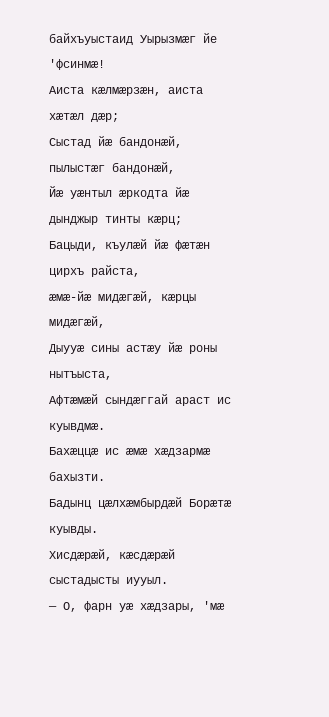байхъуыстаид Уырызмæг йе 'фсинмæ!
Аиста кæлмæрзæн, аиста хæтæл дæр;
Сыстад йæ бандонæй, пылыстæг бандонæй,
Йæ уæнтыл æркодта йæ дынджыр тинты кæрц;
Бацыди, къулæй йæ фæтæн цирхъ райста,
æмæ-йæ мидæгæй, кæрцы мидæгæй,
Дыууæ сины астæу йæ роны нытъыста,
Афтæмæй сындæггай араст ис куывдмæ.
Бахæццæ ис æмæ хæдзармæ бахызти.
Бадынц цæлхæмбырдæй Борæтæ куывды.
Хисдæрæй, кæсдæрæй сыстадысты иууыл.
— О, фарн уæ хæдзары, 'мæ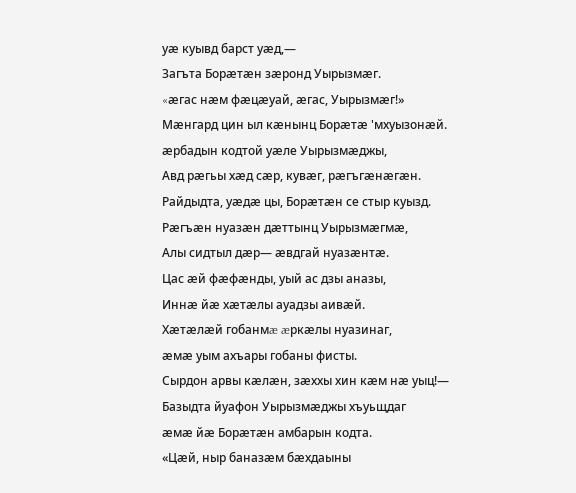уæ куывд барст уæд,—
Загъта Борæтæн зæронд Уырызмæг.
«æгас нæм фæцæуай, æгас, Уырызмæг!»
Мæнгард цин ыл кæнынц Борæтæ 'мхуызонæй.
æрбадын кодтой уæле Уырызмæджы,
Авд рæгьы хæд сæр, кувæг, рæгъгæнæгæн.
Райдыдта, уæдæ цы, Борæтæн се стыр куызд.
Рæгъæн нуазæн дæттынц Уырызмæгмæ,
Алы сидтыл дæр— æвдгай нуазæнтæ.
Цас æй фæфæнды, уый ас дзы аназы,
Иннæ йæ хæтæлы ауадзы аивæй.
Хæтæлæй гобанмæ æркæлы нуазинаг,
æмæ уым ахъары гобаны фисты.
Сырдон арвы кæлæн, зæххы хин кæм нæ уыц!—
Базыдта йуафон Уырызмæджы хъуьщдаг
æмæ йæ Борæтæн амбарын кодта.
«Цæй, ныр баназæм бæхдаыны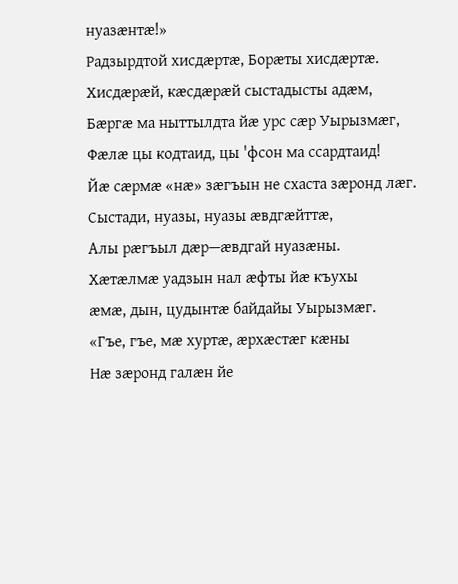нуазæнтæ!»
Радзырдтой хисдæртæ, Борæты хисдæртæ.
Хисдæрæй, кæсдæрæй сыстадысты адæм,
Бæргæ ма ныттылдта йæ урс сæр Уырызмæг,
Фæлæ цы кодтаид, цы 'фсон ма ссардтаид!
Йæ сæрмæ «нæ» зæгъын не схаста зæронд лæг.
Сыстади, нуазы, нуазы æвдгæйттæ,
Алы рæгъыл дæр—æвдгай нуазæны.
Хæтæлмæ уадзын нал æфты йæ къухы
æмæ, дын, цудынтæ байдайы Уырызмæг.
«Гъе, гъе, мæ хуртæ, æрхæстæг кæны
Нæ зæронд галæн йе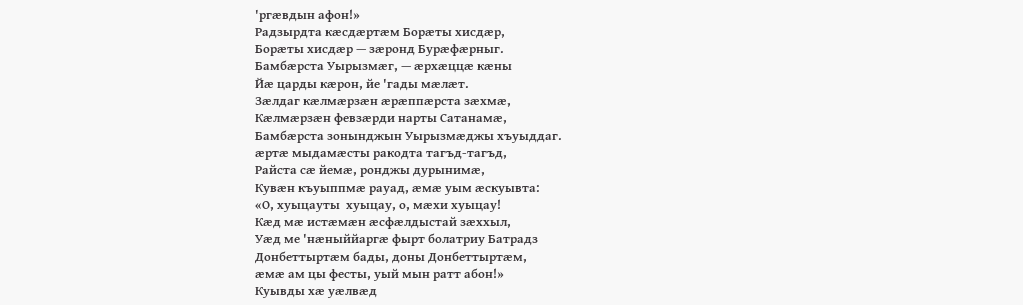'ргæвдын афон!»
Радзырдта кæсдæртæм Борæты хисдæр,
Борæты хисдæр — зæронд Бурæфæрныг.
Бамбæрста Уырызмæг, — æрхæццæ кæны
Йæ царды кæрон, йе 'гады мæлæт.
Зæлдаг кæлмæрзæн æрæппæрста зæхмæ,
Кæлмæрзæн февзæрди нарты Сатанамæ,
Бамбæрста зонынджын Уырызмæджы хъуыддаг.
æртæ мыдамæсты ракодта тагъд-тагъд,
Райста сæ йемæ, ронджы дурынимæ,
Кувæн къуыппмæ рауад, æмæ уым æскуывта:
«О, хуыцауты  хуыцау, о, мæхи хуыцау!
Кæд мæ истæмæн æсфæлдыстай зæххыл,
Уæд ме 'нæныййаргæ фырт болатриу Батрадз
Донбеттыртæм бады, доны Донбеттыртæм,
æмæ ам цы фесты, уый мын ратт абон!»
Куывды хæ уæлвæд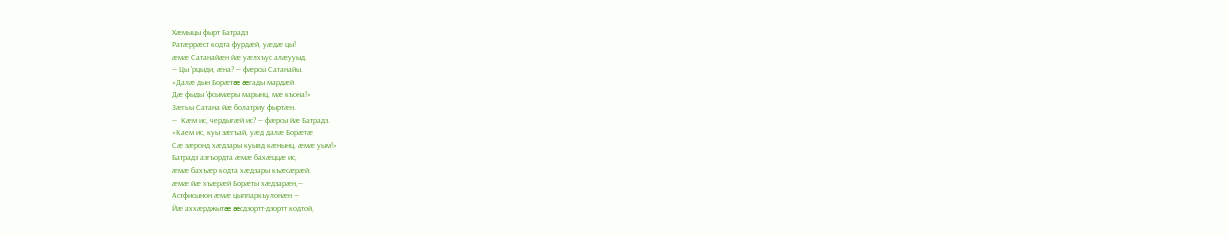Хæмыцы фырт Батрадз
Ратæррæст кодта фурдæй, уæдæ цы!
æмæ Сатанайæн йæ уæлхъус алæууыд.
— Цы 'рцыди, æна? — фæрсы Сатанайы.
«Далæ дын Борæтæ æгады мардæй
Дæ фыды 'фсымæры марынц, мæ къона!»
Зæгьы Сатана йæ болатриу фыртæн.
—  Кæм ис, чердыгæй ис? — фæрсы йæ Батрадз.
«Каем ис, куы зæгъай, уæд далæ Борæтæ
Сæ зæронд хæдзары куывд кæнынц, æмæ уым!»
Батрадз азгъордта æмæ бахæццæ ис,
æмæ бахъæр кодта хæдзары къæсæрæй.
æмæ йæ хъæрæй Борæты хæдзарæн,—
Астфисынон æмæ цыппаркъулонæн —
Йæ аххæрджытæ æсдзортт-дзортт кодтой,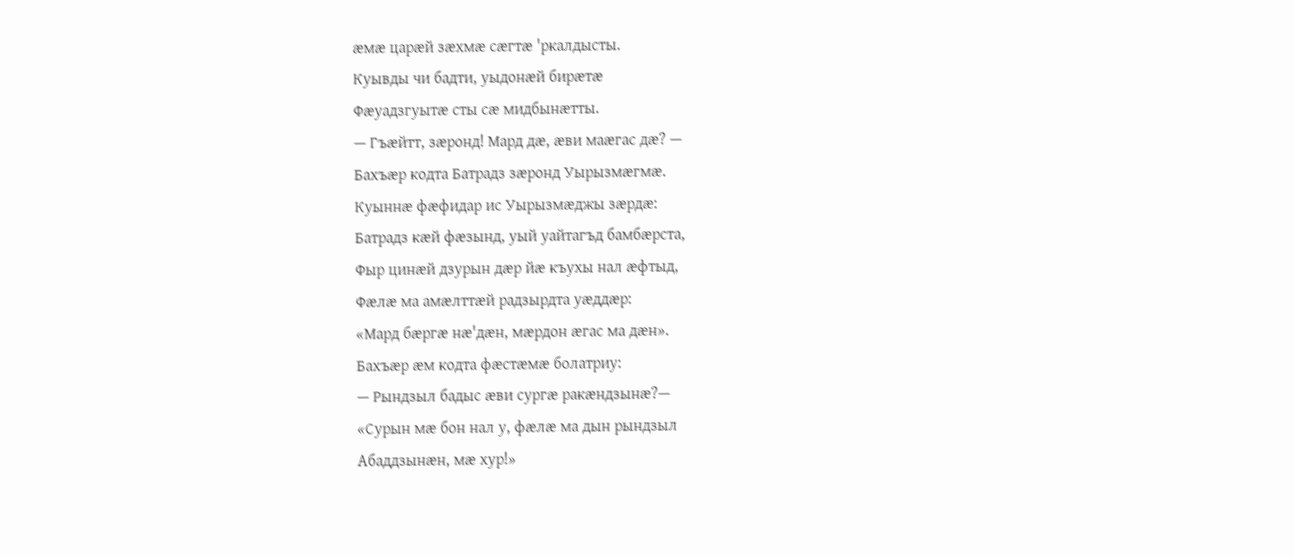æмæ царæй зæхмæ сæгтæ 'ркалдысты.
Куывды чи бадти, уыдонæй бирæтæ
Фæуадзгуытæ сты сæ мидбынæтты.
— Гъæйтт, зæронд! Мард дæ, æви маæгас дæ? —
Бахъæр кодта Батрадз зæронд Уырызмæгмæ.
Куыннæ фæфидар ис Уырызмæджы зæрдæ:
Батрадз кæй фæзынд, уый уайтагъд бамбæрста,
Фыр цинæй дзурын дæр йæ къухы нал æфтыд,
Фæлæ ма амæлттæй радзырдта уæддæр:
«Мард бæргæ нæ'дæн, мæрдон æгас ма дæн».
Бахъæр æм кодта фæстæмæ болатриу:
— Рындзыл бадыс æви сургæ ракæндзынæ?—
«Сурын мæ бон нал у, фæлæ ма дын рындзыл
Абаддзынæн, мæ хур!»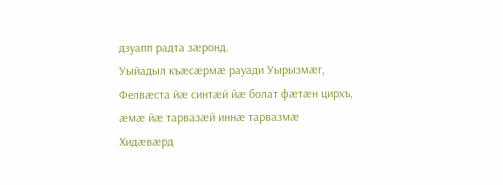дзуапп радта зæронд.
Уыйадыл къæсæрмæ рауади Уырызмæг,
Фелвæста йæ синтæй йæ болат фæтæн цирхъ,
æмæ йæ тарвазæй иннæ тарвазмæ
Хидæвæрд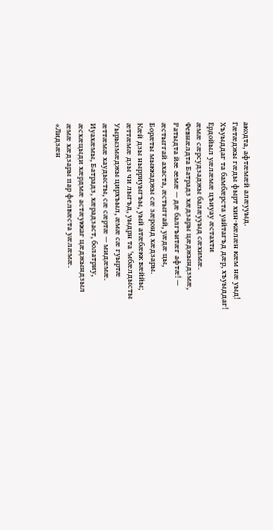акодта, афтæмæй алæууыд.
Гæтæджы гæды фырт хин-кæлæн кæм нæ уыд!
Хъуыддаг та бамбæрста уайтагъд дæр, хъуыддаг!
Ердойыл уæлæмæ цъиуау æстахти
æмæ сæрсудзаджы балæууыд сæхимæ.
Февнæлдта Батрадз хæдзары цæджындзмæ,
Ратыдта йæ æмæ — дæ балгъитæг афтæ! —
æстыггай ахаста, æстыггай, уæдæ цы,
Борæты мыккаджы сæ зæронд хæдзары.
Кæй дзы нырриуыгъы, уый атæбæкк вæййы;
æттæмæ дзы чи лыгъд, уыдрн та 'мбæлдысты
Уырызмæджы цирхъыл, æмæ сæ гуыртæ
æттæмæ хаудысты, сæ сæртæ — мидæмæ.
Иуахæмы, Батрадз, хæрадзаст, болатриу,
æсхæцыди хæрдмæ астæуккаг цæджындзыл
æмæ хæдзары пар фелвæста уæлæмæ.
«Лидзæн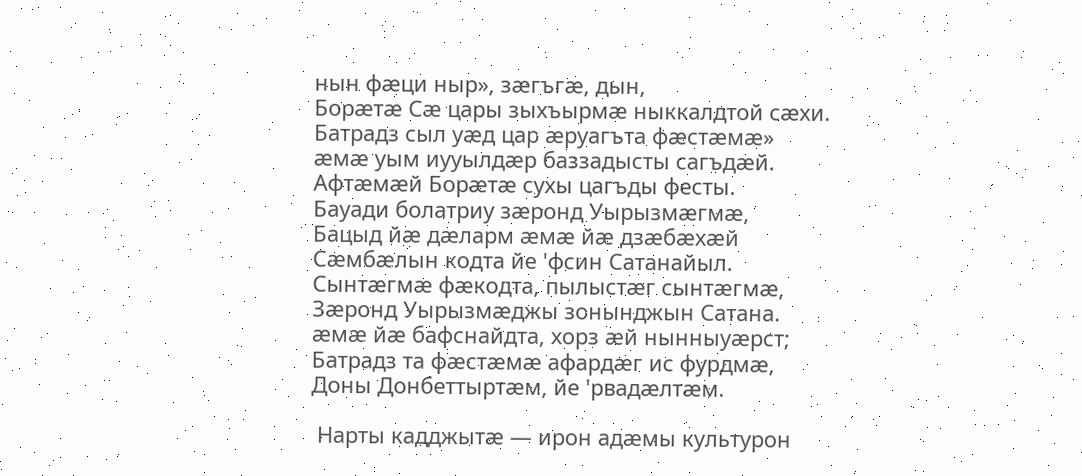нын фæци ныр», зæгъгæ, дын,
Борæтæ Сæ цары зыхъырмæ ныккалдтой сæхи.
Батрадз сыл уæд цар æруагъта фæстæмæ»
æмæ уым иууылдæр баззадысты сагъдæй.
Афтæмæй Борæтæ сухы цагъды фесты.
Бауади болатриу зæронд Уырызмæгмæ,
Бацыд йæ дæларм æмæ йæ дзæбæхæй
Сæмбæлын кодта йе 'фсин Сатанайыл.
Сынтæгмæ фæкодта, пылыстæг сынтæгмæ,
Зæронд Уырызмæджы зонынджын Сатана.
æмæ йæ бафснайдта, хорз æй нынныуæрст;
Батрадз та фæстæмæ афардæг ис фурдмæ,
Доны Донбеттыртæм, йе 'рвадæлтæм.

 Нарты кадджытæ — ирон адæмы культурон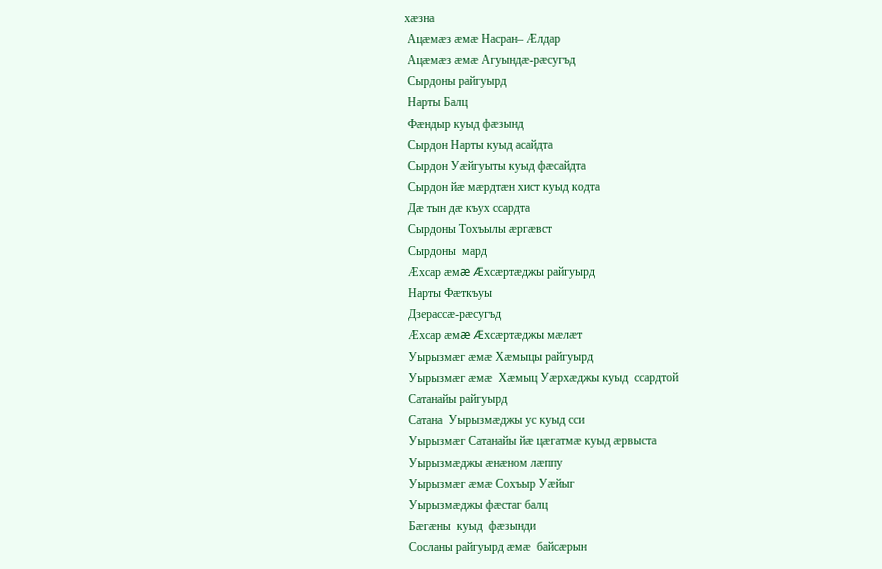хæзна
 Ацæмæз æмæ Насран– Æлдар
 Ацæмæз æмæ Агуындæ-рæсугъд
 Сырдоны райгуырд
 Нарты Балц
 Фæндыр куыд фæзынд
 Сырдон Нарты куыд асайдта
 Сырдон Уæйгуыты куыд фæсайдта
 Сырдон йæ мæрдтæн хист куыд кодта
 Дæ тын дæ къух ссардта
 Сырдоны Тохъылы æргæвст
 Сырдоны  мард
 Æхсар æмæ Æхсæртæджы райгуырд
 Нарты Фæткъуы
 Дзерассæ-рæсугъд
 Æхсар æмæ Æхсæртæджы мæлæт
 Уырызмæг æмæ Хæмыцы райгуырд
 Уырызмæг æмæ  Хæмыц Уæрхæджы куыд  ссардтой
 Сатанайы райгуырд
 Сатана  Уырызмæджы ус куыд сси
 Уырызмæг Сатанайы йæ цæгатмæ куыд æрвыста
 Уырызмæджы æнæном лæппу
 Уырызмæг æмæ Сохъыр Уæйыг
 Уырызмæджы фæстаг балц
 Бæгæны  куыд  фæзынди
 Сосланы райгуырд æмæ  байсæрын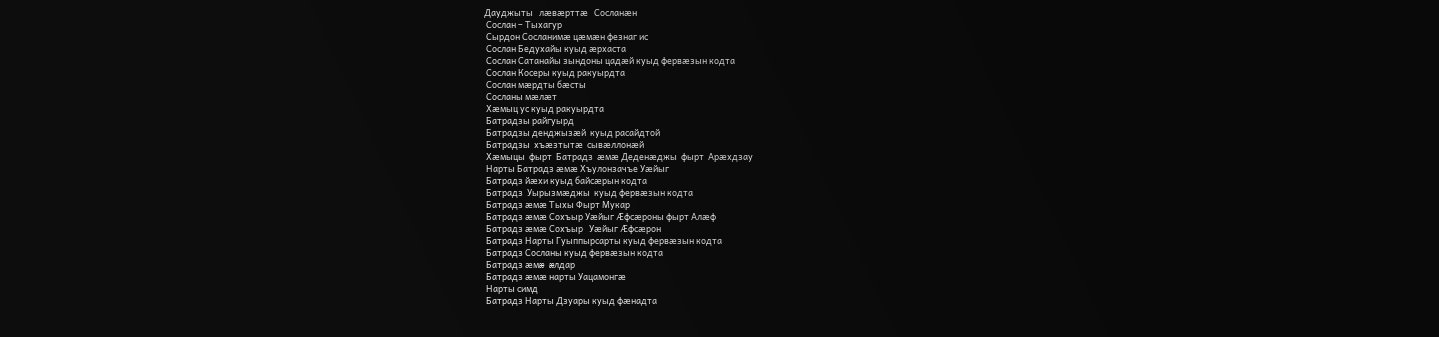Дауджыты   лæвæрттæ   Сосланæн
 Сослан – Тыхагур
 Сырдон Сосланимæ цæмæн фезнаг ис
 Сослан Бедухайы куыд æрхаста
 Сослан Сатанайы зындоны цадæй куыд фервæзын кодта
 Сослан Косеры куыд ракуырдта
 Сослан мæрдты бæсты
 Сосланы мæлæт
 Хæмыц ус куыд ракуырдта
 Батрадзы райгуырд
 Батрадзы денджызæй  куыд расайдтой
 Батрадзы  хъæзтытæ  сывæллонæй
 Хæмыцы  фырт  Батрадз  æмæ Деденæджы  фырт  Арæхдзау
 Нарты Батрадз æмæ Хъулонзачъе Уæйыг
 Батрадз йæхи куыд байсæрын кодта
 Батрадз  Уырызмæджы  куыд фервæзын кодта
 Батрадз æмæ Тыхы Фырт Мукар
 Батрадз æмæ Сохъыр Уæйыг Æфсæроны фырт Алæф
 Батрадз æмæ Сохъыр   Уæйыг Æфсæрон
 Батрадз Нарты Гуыппырсарты куыд фервæзын кодта
 Батрадз Сосланы куыд фервæзын кодта
 Батрадз æмæ æлдар
 Батрадз æмæ нарты Уацамонгæ
 Нарты симд
 Батрадз Нарты Дзуары куыд фæнадта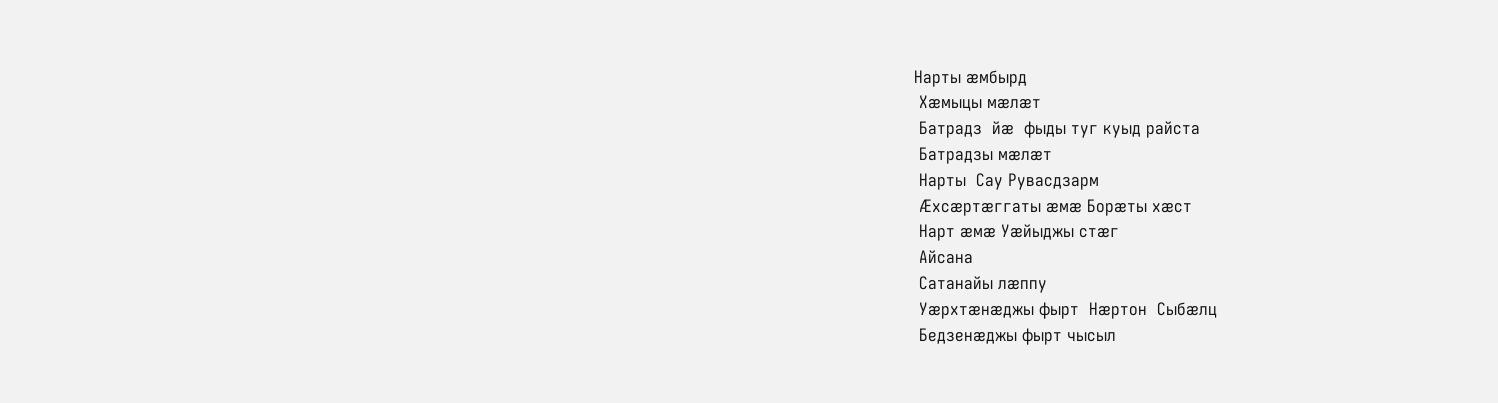Нарты æмбырд
 Хæмыцы мæлæт
 Батрадз  йæ  фыды туг куыд райста
 Батрадзы мæлæт
 Нарты  Сау Рувасдзарм
 Æхсæртæггаты æмæ Борæты хæст
 Нарт æмæ Уæйыджы стæг
 Айсана
 Сатанайы лæппу
 Уæрхтæнæджы фырт  Нæртон  Сыбæлц
 Бедзенæджы фырт чысыл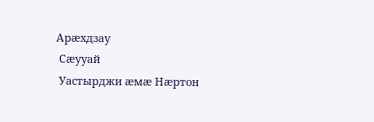Арæхдзау
 Сæууай
 Уастырджи æмæ Нæртон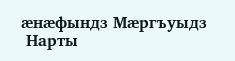æнæфындз Мæргъуыдз
 Нарты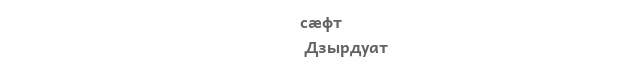сæфт
 Дзырдуат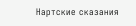Нартские сказания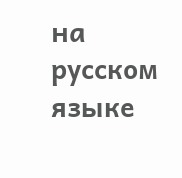на русском языке